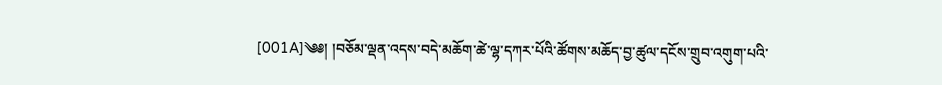[001A]༄༅། །བཅོམ་ལྡན་འདས་བདེ་མཆོག་ཚེ་ལྷ་དཀར་པོའི་ཚོགས་མཆོད་བྱ་ཚུལ་དངོས་གྲུབ་འགུག་པའི་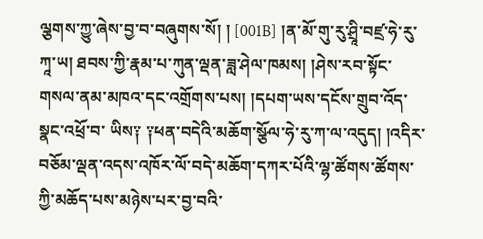ལྕགས་ཀྱུ་ཞེས་བྱ་བ་བཞུགས་སོ། ། [001B] །ན་མོ་གུ་རུ་ཤྲཱི་བཛྲ་ཧེ་རུ་ཀཱ་ཡ། ཐབས་ཀྱི་རྣམ་པ་ཀུན་ལྡན་ཟླ་ཤེལ་ཁམས། །ཤེས་རབ་སྟོང་གསལ་ནམ་མཁའ་དང་འགྲོགས་པས། །དཔག་ཡས་དངོས་གྲུབ་འོད་སྣང་འཕྲོ་བ་ ཡིས༑ ༑ཕན་བདེའི་མཆོག་སྩོལ་ཧེ་རུ་ཀ་ལ་འདུད། །འདིར་བཅོམ་ལྡན་འདས་འཁོར་ལོ་བདེ་མཆོག་དཀར་པོའི་ལྷ་ཚོགས་ཚོགས་ཀྱི་མཆོད་པས་མཉེས་པར་བྱ་བའི་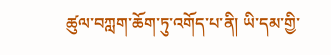ཚུལ་བཀླག་ཆོག་ཏུ་འགོད་པ་ནི། ཡི་དམ་གྱི་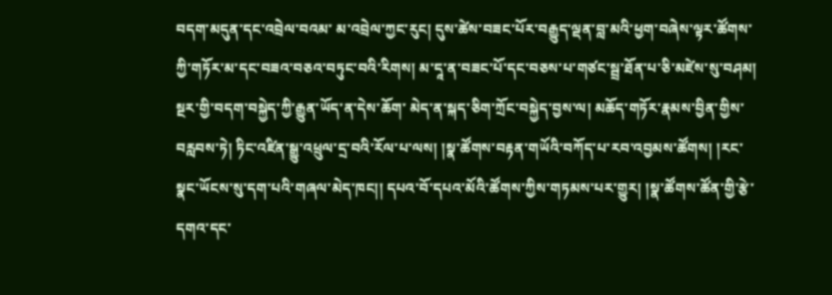བདག་མདུན་དང་འབྲེལ་བའམ་ མ་འབྲེལ་ཀྱང་རུང། དུས་ཚེས་བཟང་པོར་བརྒྱུད་ལྡན་བླ་མའི་ཕྱག་བཞེས་ལྟར་ཚོགས་ཀྱི་གཏོར་མ་དང་བཟའ་བཅའ་བཏུང་བའི་རིགས། མ་དཱ་ན་བཟང་པོ་དང་བཅས་པ་གཙང་སྦྲ་ཐོན་པ་ཅི་མཛེས་སུ་བཤམ། སྔར་གྱི་བདག་བསྐྱེད་ཀྱི་རྒྱུན་ཡོད་ན་དེས་ཆོག་ མེད་ན་སྐད་ཅིག་ཀྲོང་བསྐྱེད་བྱས་ལ། མཆོད་གཏོར་རྣམས་བྱིན་གྱིས་བརླབས་ཏེ། ཏིང་འཛིན་སྒྱུ་འཕྲུལ་དྲ་བའི་རོལ་པ་ལས། །སྣ་ཚོགས་བརྟན་གཡོའི་བཀོད་པ་རབ་འབྱམས་ཚོགས། །རང་སྣང་ཡོངས་སུ་དག་པའི་གཞལ་མེད་ཁང།། དཔའ་བོ་དཔའ་མོའི་ཚོགས་ཀྱིས་གཏམས་པར་གྱུར། །སྣ་ཚོགས་ཚོན་གྱི་རྩེ་དགའ་དང་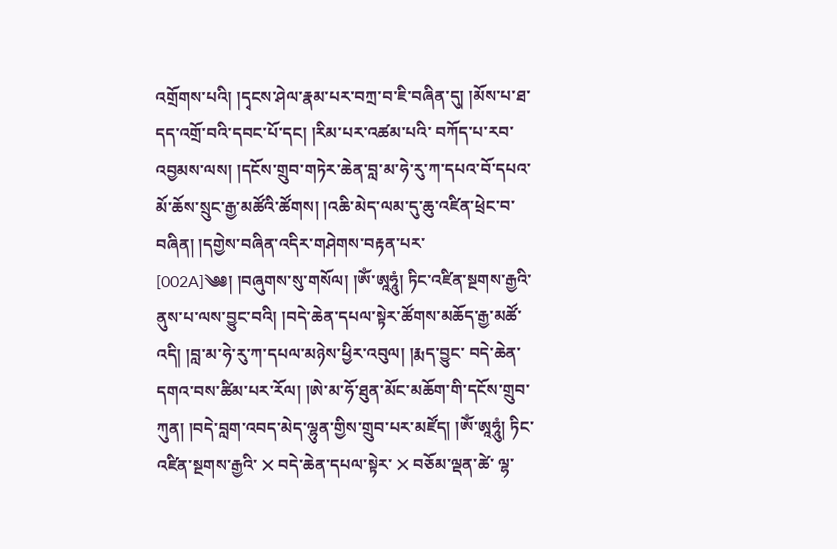འགྲོགས་པའི། །དྭངས་ཤེལ་རྣམ་པར་བཀྲ་བ་ཇི་བཞིན་དུ། །མོས་པ་ཐ་དད་འགྲོ་བའི་དབང་པོ་དང། །རིམ་པར་འཚམ་པའི་ བཀོད་པ་རབ་འབྱམས་ལས། །དངོས་གྲུབ་གཏེར་ཆེན་བླ་མ་ཧེ་རུ་ཀ་དཔའ་བོ་དཔའ་མོ་ཆོས་སྲུང་རྒྱ་མཚོའི་ཚོགས། །འཆི་མེད་ལམ་དུ་ཆུ་འཛིན་ཕྲེང་བ་བཞིན། །དགྱེས་བཞིན་འདིར་གཤེགས་བརྟན་པར་ [002A]༄༅། །བཞུགས་སུ་གསོལ། །ཨོཾ་ཨཱཧཱུཾ། ཏིང་འཛིན་སྔགས་རྒྱའི་ནུས་པ་ལས་བྱུང་བའི། །བདེ་ཆེན་དཔལ་སྟེར་ཚོགས་མཆོད་རྒྱ་མཚོ་འདི། །བླ་མ་ཧེ་རུ་ཀ་དཔལ་མཉེས་ཕྱིར་འབུལ། །རྨད་བྱུང་ བདེ་ཆེན་དགའ་བས་ཚིམ་པར་རོལ། །ཨེ་མ་ཧོ་ཐུན་མོང་མཆོག་གི་དངོས་གྲུབ་ཀུན། །བདེ་བླག་འབད་མེད་ལྷུན་གྱིས་གྲུབ་པར་མཛོད། །ཨོཾ་ཨཱཧཱུཾ། ཏིང་འཛིན་སྔགས་རྒྱའི་ ྾ བདེ་ཆེན་དཔལ་སྟེར་ ྾ བཅོམ་ལྡན་ཚེ་ ལྷ་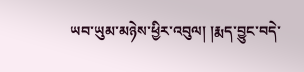ཡབ་ཡུམ་མཉེས་ཕྱིར་འབུལ། །རྨད་བྱུང་བདེ་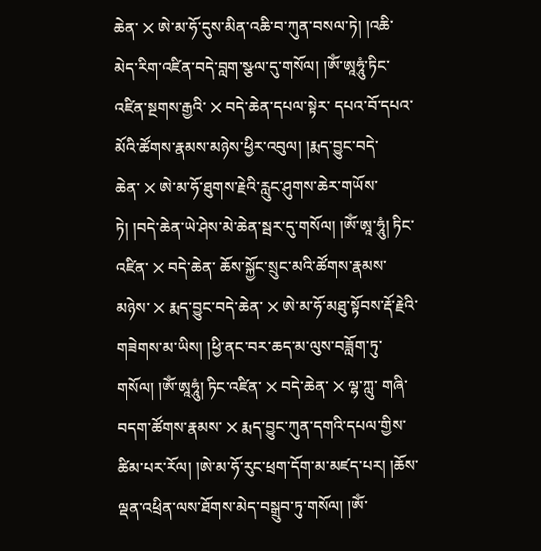ཆེན་ ྾ ཨེ་མ་ཧོ་དུས་མིན་འཆི་བ་ཀུན་བསལ་ཏེ། །འཆི་མེད་རིག་འཛིན་བདེ་བླག་སྩལ་དུ་གསོལ། །ཨོཾ་ཨཱཧཱུཾ་ཏིང་འཛིན་སྔགས་རྒྱའི་ ྾ བདེ་ཆེན་དཔལ་སྟེར་ དཔའ་བོ་དཔའ་མོའི་ཚོགས་རྣམས་མཉེས་ཕྱིར་འབུལ། །རྨད་བྱུང་བདེ་ཆེན་ ྾ ཨེ་མ་ཧོ་ཐུགས་རྗེའི་རླུང་ཤུགས་ཆེར་གཡོས་ཏེ། །བདེ་ཆེན་ཡེ་ཤེས་མེ་ཆེན་སྦར་དུ་གསོལ། །ཨོཾ་ཨཱ་ཧཱུཾ། ཏིང་འཛིན་ ྾ བདེ་ཆེན་ ཆོས་སྐྱོང་སྲུང་མའི་ཚོགས་རྣམས་མཉེས་ ྾ རྨད་བྱུང་བདེ་ཆེན་ ྾ ཨེ་མ་ཧོ་མཐུ་སྟོབས་རྡོ་རྗེའི་གཟེགས་མ་ཡིས། །ཕྱི་ནང་བར་ཆད་མ་ལུས་བཟློག་ཏུ་གསོལ། །ཨོཾ་ཨཱཧཱུཾ། ཏིང་འཛིན་ ྾ བདེ་ཆེན་ ྾ ལྷ་ཀླུ་ གཞི་བདག་ཚོགས་རྣམས་ ྾ རྨད་བྱུང་ཀུན་དགའི་དཔལ་གྱིས་ཚིམ་པར་རོལ། །ཨེ་མ་ཧོ་རུང་ཕྲག་དོག་མ་མཛད་པར། །ཆོས་ལྡན་འཕྲིན་ལས་ཐོགས་མེད་བསྒྲུབ་ཏུ་གསོལ། །ཨོཾ་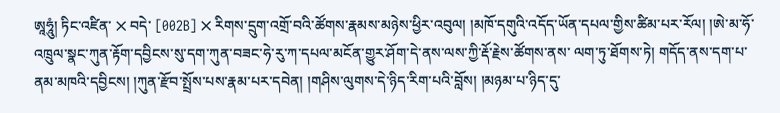ཨཱཧཱུཾ། ཏིང་འཛིན་ ྾ བདེ་ [002B] ྾ རིགས་དྲུག་འགྲོ་བའི་ཚོགས་རྣམས་མཉེས་ཕྱིར་འབུལ། །མཁོ་དགུའི་འདོད་ཡོན་དཔལ་གྱིས་ཚིམ་པར་རོལ། །ཨེ་མ་ཧོ་འཁྲུལ་སྣང་ཀུན་རྟོག་དབྱིངས་སུ་དག་ཀུན་བཟང་ཧེ་རུ་ཀ་དཔལ་མངོན་གྱུར་ཤོག་དེ་ནས་ལས་ཀྱི་རྡོ་རྗེས་ཚོགས་ནས་ ལག་ཏུ་ཐོགས་ཏེ། གདོད་ནས་དག་པ་ནམ་མཁའི་དབྱིངས། །ཀུན་རྫོབ་སྤྲོས་པས་རྣམ་པར་དབེན། །གཤིས་ལུགས་དེ་ཉིད་རིག་པའི་བློས། །མཉམ་པ་ཉིད་དུ་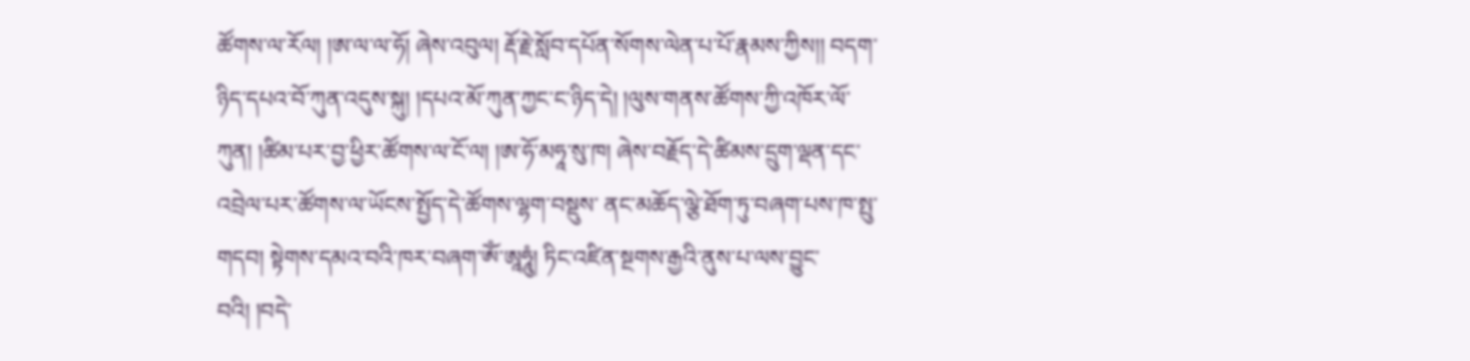ཚོགས་ལ་རོལ། །ཨ་ལ་ལ་ཧོ། ཞེས་འབུལ། རྡོ་རྗེ་སློབ་དཔོན་སོགས་ལེན་པ་པོ་རྣམས་ཀྱིས།། བདག་ཉིད་དཔའ་བོ་ཀུན་འདུས་སྐུ། །དཔའ་མོ་ཀུན་ཀྱང་ང་ཉིད་དེ། །ལུས་གནས་ཚོགས་ཀྱི་འཁོར་ལོ་ཀུན། །ཚིམ་པར་བྱ་ཕྱིར་ཚོགས་ལ་ངོ་ལ། །ཨ་ཧོ་མཧཱ་སུ་ཁ། ཞེས་བརྗོད་དེ་ཚིམས་དྲུག་ལྡན་དང་འབྲེལ་པར་ཚོགས་ལ་ཡོངས་སྤྱོད་དེ་ཚོགས་ལྷག་བསྡུས་ ནང་མཆོད་ལྕེ་ཐོག་ཏུ་བཞག་པས་ཁ་སྤུ་གདབ། སྟེགས་དམའ་བའི་ཁར་བཞག་ཨོཾ་ཨཱཧཱུཾ། ཏིང་འཛིན་སྔགས་རྒྱའི་ནུས་པ་ལས་བྱུང་བའི། །བདེ་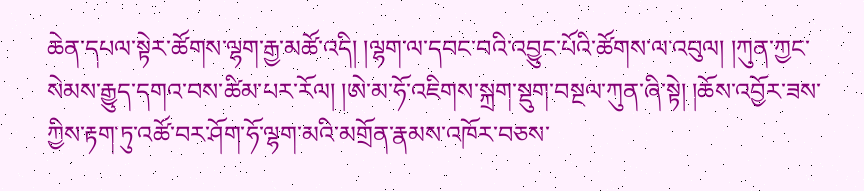ཆེན་དཔལ་སྟེར་ཚོགས་ལྷག་རྒྱ་མཚོ་འདི། །ལྷག་ལ་དབང་བའི་འབྱུང་པོའི་ཚོགས་ལ་འབུལ། །ཀུན་ཀྱང་ སེམས་རྒྱུད་དགའ་བས་ཚིམ་པར་རོལ། །ཨེ་མ་ཧོ་འཇིགས་སྐྲག་སྡུག་བསྔལ་ཀུན་ཞི་སྟེ། །ཆོས་འབྱོར་ཟས་ཀྱིས་རྟག་ཏུ་འཚོ་བར་ཤོག་ཧོ་ལྷག་མའི་མགྲོན་རྣམས་འཁོར་བཅས་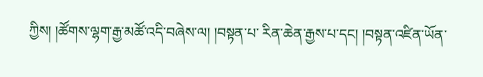ཀྱིས། །ཚོགས་ལྷག་རྒྱ་མཚོ་འདི་བཞེས་ལ། །བསྟན་པ་ རིན་ཆེན་རྒྱས་པ་དང། །བསྟན་འཛིན་ཡོན་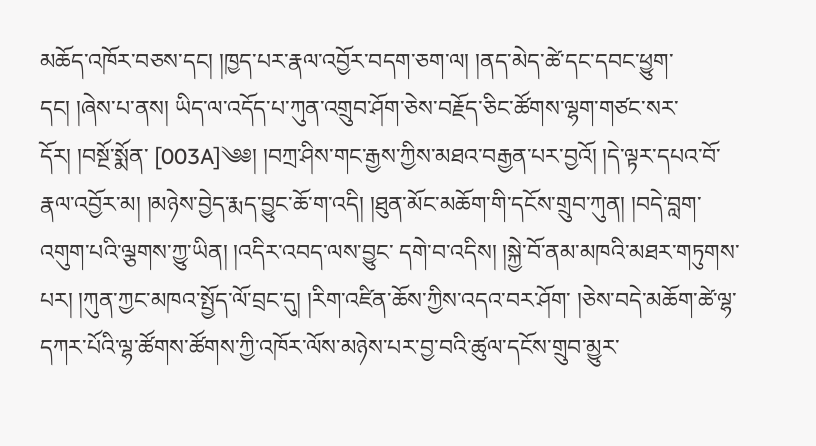མཆོད་འཁོར་བཅས་དང། །ཁྱད་པར་རྣལ་འབྱོར་བདག་ཅག་ལ། །ནད་མེད་ཚེ་དང་དབང་ཕྱུག་དང། །ཞེས་པ་ནས། ཡིད་ལ་འདོད་པ་ཀུན་འགྲུབ་ཤོག་ཅེས་བརྗོད་ཅིང་ཚོགས་ལྷག་གཙང་སར་དོར། །བསྔོ་སྨོན་ [003A]༄༅། །བཀྲ་ཤིས་གང་རྒྱས་ཀྱིས་མཐའ་བརྒྱན་པར་བྱའོ། །དེ་ལྟར་དཔའ་བོ་རྣལ་འབྱོར་མ། །མཉེས་བྱེད་རྨད་བྱུང་ཆོ་ག་འདི། །ཐུན་མོང་མཆོག་གི་དངོས་གྲུབ་ཀུན། །བདེ་བླག་འགུག་པའི་ལྕགས་ཀྱུ་ཡིན། །འདིར་འབད་ལས་བྱུང་ དགེ་བ་འདིས། །སྐྱེ་བོ་ནམ་མཁའི་མཐར་གཏུགས་པར། །ཀུན་ཀྱང་མཁའ་སྤྱོད་ལོ་བྲང་དུ། །རིག་འཛིན་ཆོས་ཀྱིས་འདའ་བར་ཤོག་ །ཅེས་བདེ་མཆོག་ཚེ་ལྷ་དཀར་པོའི་ལྷ་ཚོགས་ཚོགས་ཀྱི་འཁོར་ལོས་མཉེས་པར་བྱ་བའི་ཚུལ་དངོས་གྲུབ་མྱུར་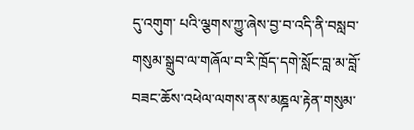དུ་འགུག་ པའི་ལྕགས་ཀྱུ་ཞེས་བྱ་བ་འདི་ནི་བསླབ་གསུམ་སྒྲུབ་ལ་གཞོལ་བ་རི་ཁྲོད་དགེ་སློང་བླ་མ་བློ་བཟང་ཆོས་འཕེལ་ལགས་ནས་མཎྜལ་རྟེན་གསུམ་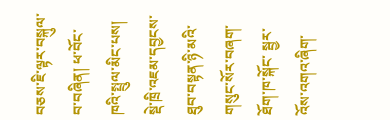བཅས་ཇི་ལྟར་བསྐུལ་བ་བཞིན། ཕ་བོང་ཁའི་སྤྲུལ་མིང་པས། སྡེ་ཁྲི་འཇམ་དབྱངས་ཐུབ་བསྟན་ཉི་མའི་གསུང་སོར་བཞག་ཐོག་ཁ་སྐོང་ སྦྱར་འོས་འགའ་ཞིག་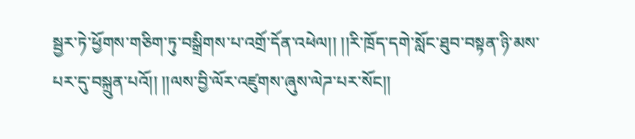སྦྱར་ཏེ་ཕྱོགས་གཅིག་ཏུ་བསྒྲིགས་པ་འགྲོ་དོན་འཕེལ།། །།རི་ཁྲོད་དགེ་སློང་ཐུབ་བསྟན་ཉི་མས་པར་དུ་བསྐྲུན་པའོ།། །།ལས་བྱི་ལོར་འཛུགས་ཞུས་ལེཌ་པར་སོང།།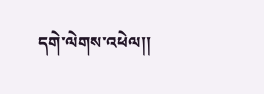དགེ་ལེགས་འཕེལ།།